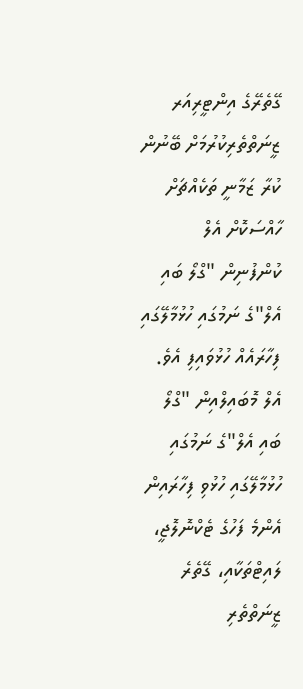ގޭތެރޭގެ އިންޓީރިއަރ ޒީނަތްތެރިކުރުމަށް ބޭނުން ކުރާ ޒަމާނީ ތަކެއްޗަށް ހާއްސަކޮށް އެލް ކުންފުނިން "ގްލޯ ބައި އެލް"ގެ ނަމުގައި ހުޅުމާލޭގައި ފިހާރައެއް ހުޅުވައިފި އެވެ.
އެލް މޮބައިލްއިން "ގްލޯ ބައި އެލް"ގެ ނަމުގައި ހުޅުމާލޭގައި ހުޅުވި ފިހާރައިން އެންމެ ފަހުގެ ޓެކްނޮލޮޖީ، ލައިޓްތަކާއި، ގޭތެރެ ޒީނަތްތެރި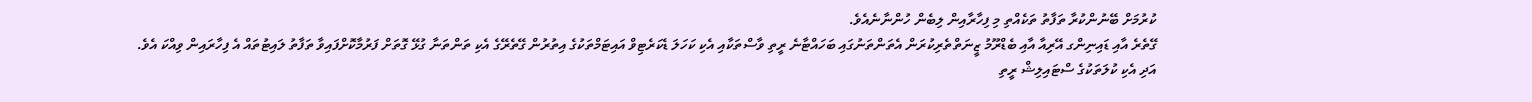ކުރުމަށް ބޭނުންކުރާ ތަފާތު ތަކެއްތި މި ފިހާރާއިން ލިބެން ހުންނާނެއެވެ.
ގޭތެރެ އާއި ޑައިނިންގ އޭރިއާ އާއި ބެޑްރޫމު ޒީނަތްތެރިކުރަން އެތަންތަނުގައި ބަހައްޓާނެ ރީތި ވާސްތަކާއި އެކި ކަހަލަ ޑެކަރެޓިވް އައިޓަމްތަކުގެ އިތުރުން ގޭތެރޭގެ އެކި ތަންތަނާ ގުޅޭ ގޮތަށް ފަރުމާކޮށްފައިވާ ތަފާތު ލައިޓުތައް އެ ފިހާރައިން ވިއްކަ އެވެ.
އަދި އެކި ކުލަތަކުގެ ސްޓައިލިޝް ރީތި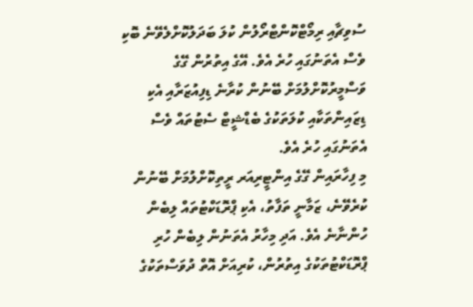ސުވިޗާއި ރިމޯޓްކޮންޓްރޯލުން ކުލަ ބަދަލުކޮށްލެވޭނެ ބޮކި ވެސް އެތަނުގައި ހުރެ އެވެ. އޭގެ އިތުރުން ގޭގެ ވަސްމީރުކޮށްލުމަށް ބޭނުން ކުރާނެ ޑިފިއުޒަރާއި އެކި ޑިޒައިންތަކާއި ކުލަތަކުގެ ބެޑްޝީޓް ސެޓުތައް ވެސް އެތަނުގައި ހުރެ އެވެ.
މި ފިހާރައިން ގޭގެ އިންޓީރިއަރ ރީތިކޮށްލުމަށް ބޭނުން ކުރެވޭނެ، ޒަމާނީ ތަފާތު، އެކި ޕްރޮޑަކްޓުތައް ލިބެން ހުންނާނެ އެވެ. އަދި މިހާރު އެތަނުން ލިބެން ހުރި ޕްރޮޑަކްޓުތަކުގެ އިތުރުން، ކުރިއަށް އޮތް ދުވަސްތަކުގެ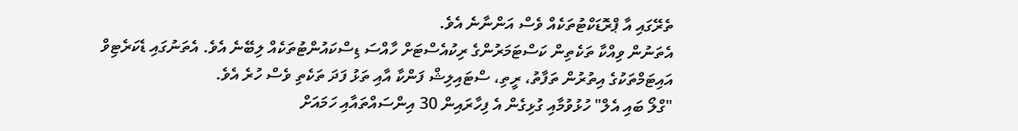ތެރޭގައި އާ ޕްރޮޑަކްޓުތަކެއް ވެސް އަންނާނެ އެވެ.
އެތަނުން ވިއްކާ ތަކެތިން ކަސްޓަމަރުންގެ ރިކުއެސްޓަށް ހާއްސަ ޑިސްކައުންޓުތަކެއް ލިބޭނެ އެވެ. އެތަނުގައި ޑެކަރެޓިވް އައިޓަމްތަކުގެ އިތުރުން ތަފާތު، ރީތި، ސްޓައިލިޝް ފަންކާ އާއި ތަޅު ފަދަ ތަކެތި ވެސް ހުރެ އެވެ.
"ގްލޯ ބައި އެލް" ހުޅުވުމާއި ގުޅިގެން އެ ފިހާރައިން 30 އިންސައްތައާއި ހަމައަށް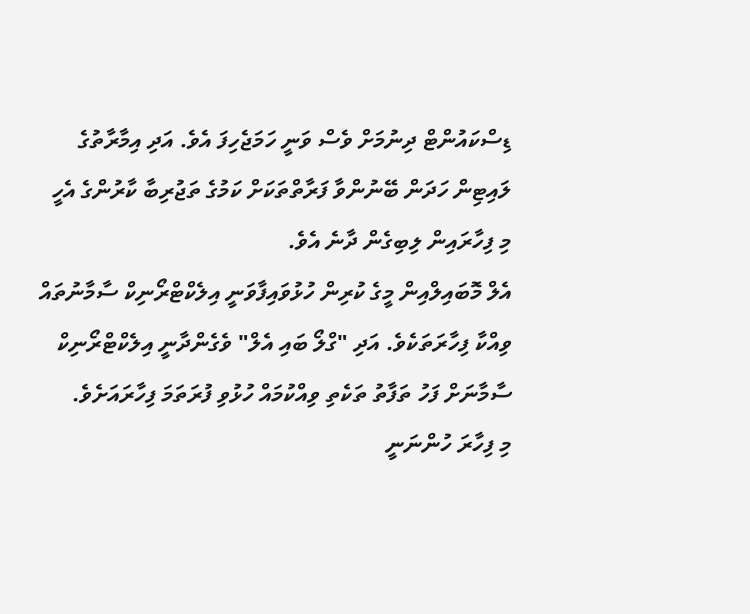ޑިސްކައުންޓް ދިނުމަށް ވެސް ވަނީ ހަމަޖެހިފަ އެވެ. އަދި އިމާރާތުގެ ލައިޓިން ހަދަން ބޭނުންވާ ފަރާތްތަކަށް ކަމުގެ ތަޖުރިބާ ކާރުންގެ އެހީ މި ފިހާރައިން ލިބިގެން ދާނެ އެވެ.
އެލް މޮބައިލްއިން މީގެ ކުރިން ހުޅުވައިފާވަނީ އިލެކްޓްރޯނިކް ސާމާނުތައް ވިއްކާ ފިހާރަތަކެވެ. އަދި "ގްލޯ ބައި އެލް" ވެގެންދާނީ އިލެކްޓްރޯނިކް ސާމާނަށް ފަހު ތަފާތު ތަކެތި ވިއްކުމައް ހުޅުވި ފުރަތަމަ ފިހާރައަށެވެ.
މި ފިހާރަ ހުންނަނީ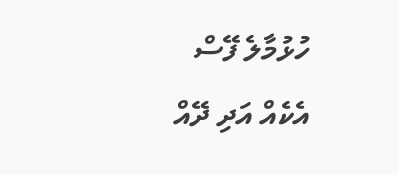ހުޅުމާލެ ފޭސް އެކެއް އަދި ދޭއް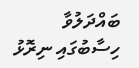ބައްދަލުވާ ހިސާބުގައި ނިރޮޅު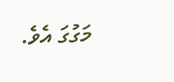މަގުގަ އެވެ.